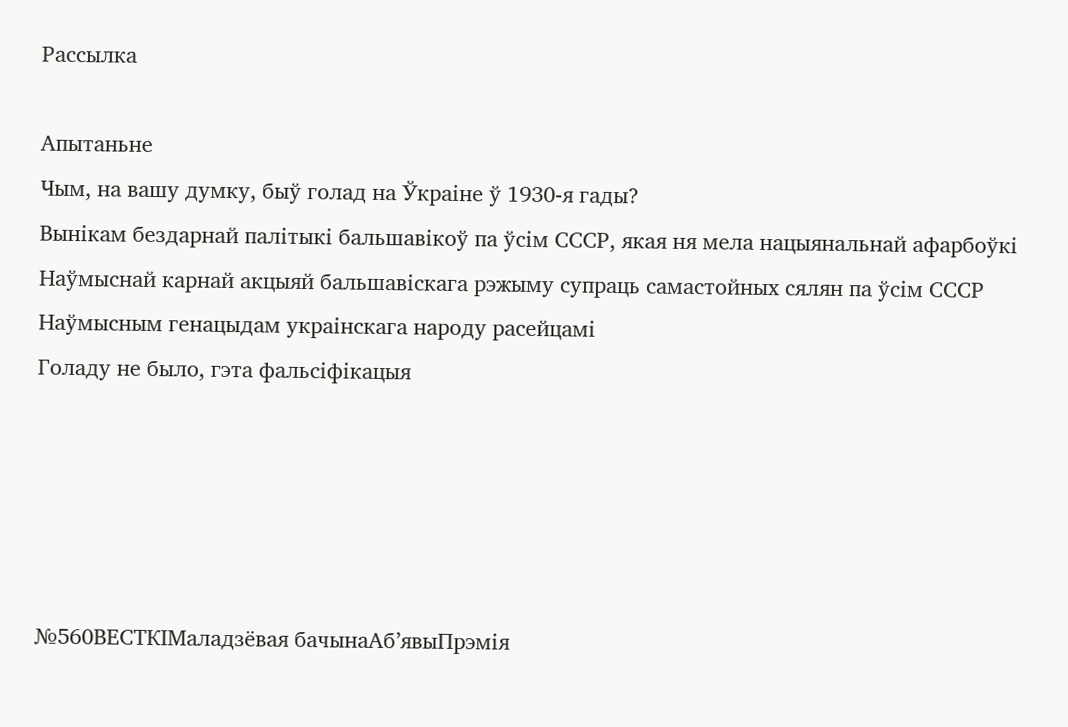Рассылка

Апытаньне
Чым, на вашу думку, быў голад на Ўкраіне ў 1930-я гады?
Вынікам бездарнай палітыкі бальшавікоў па ўсім СССР, якая ня мела нацыянальнай афарбоўкі
Наўмыснай карнай акцыяй бальшавіскага рэжыму супраць самастойных сялян па ўсім СССР
Наўмысным генацыдам украінскага народу расейцамі
Голаду не было, гэта фальсіфікацыя





№560ВЕСТКІМаладзёвая бачынаАб’явыПрэмія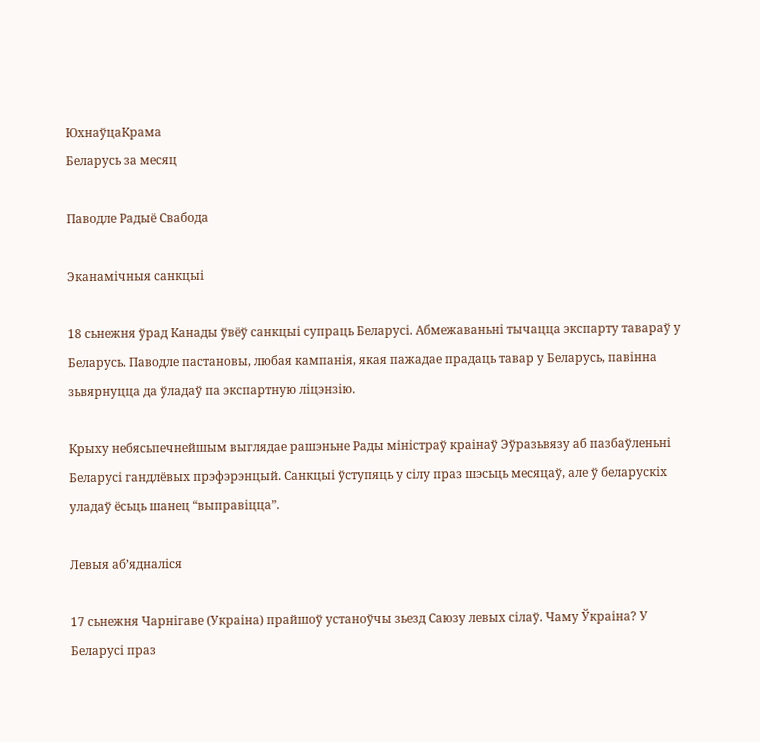ЮхнаўцаКрама
Беларусь за месяц

Паводле Радыё Свабода

Эканамічныя санкцыі

18 сьнежня ўрад Канады ўвёў санкцыі супраць Беларусі. Абмежаваньні тычацца экспарту тавараў у Беларусь. Паводле пастановы, любая кампанія, якая пажадае прадаць тавар у Беларусь, павінна зьвярнуцца да ўладаў па экспартную ліцэнзію.

Крыху небясьпечнейшым выглядае рашэньне Рады міністраў краінаў Эўразьвязу аб пазбаўленьні Беларусі гандлёвых прэфэрэнцый. Санкцыі ўступяць у сілу праз шэсьць месяцаў, але ў беларускіх уладаў ёсьць шанец “выправіцца”.

Левыя аб’ядналіся

17 сьнежня Чарнігаве (Украіна) прайшоў устаноўчы зьезд Саюзу левых сілаў. Чаму Ўкраіна? У Беларусі праз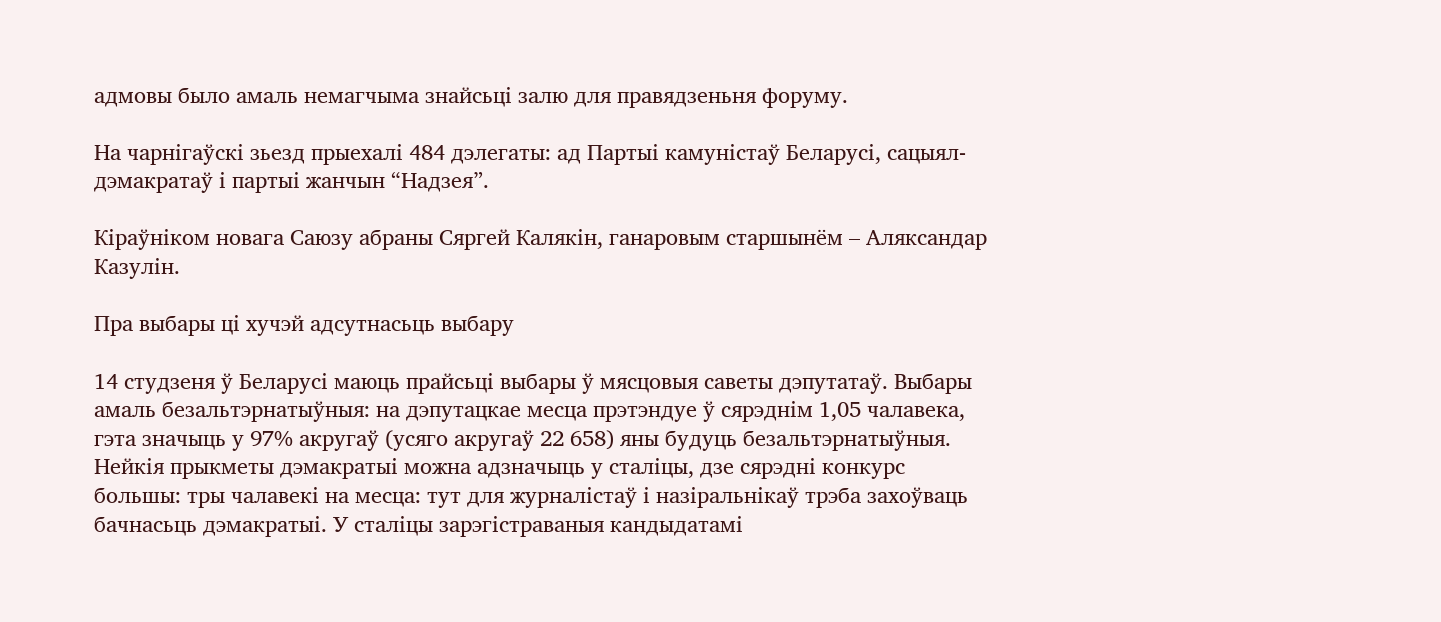адмовы было амаль немагчыма знайсьці залю для правядзеньня форуму.

На чарнігаўскі зьезд прыехалі 484 дэлегаты: ад Партыі камуністаў Беларусі, сацыял-дэмакратаў і партыі жанчын “Надзея”.

Кіраўніком новага Саюзу абраны Сяргей Калякін, ганаровым старшынём – Аляксандар Казулін.

Пра выбары ці хучэй адсутнасьць выбару

14 студзеня ў Беларусі маюць прайсьці выбары ў мясцовыя саветы дэпутатаў. Выбары амаль безальтэрнатыўныя: на дэпутацкае месца прэтэндуе ў сярэднім 1,05 чалавека, гэта значыць у 97% акругаў (усяго акругаў 22 658) яны будуць безальтэрнатыўныя. Нейкія прыкметы дэмакратыі можна адзначыць у сталіцы, дзе сярэдні конкурс большы: тры чалавекі на месца: тут для журналістаў і назіральнікаў трэба захоўваць бачнасьць дэмакратыі. У сталіцы зарэгістраваныя кандыдатамі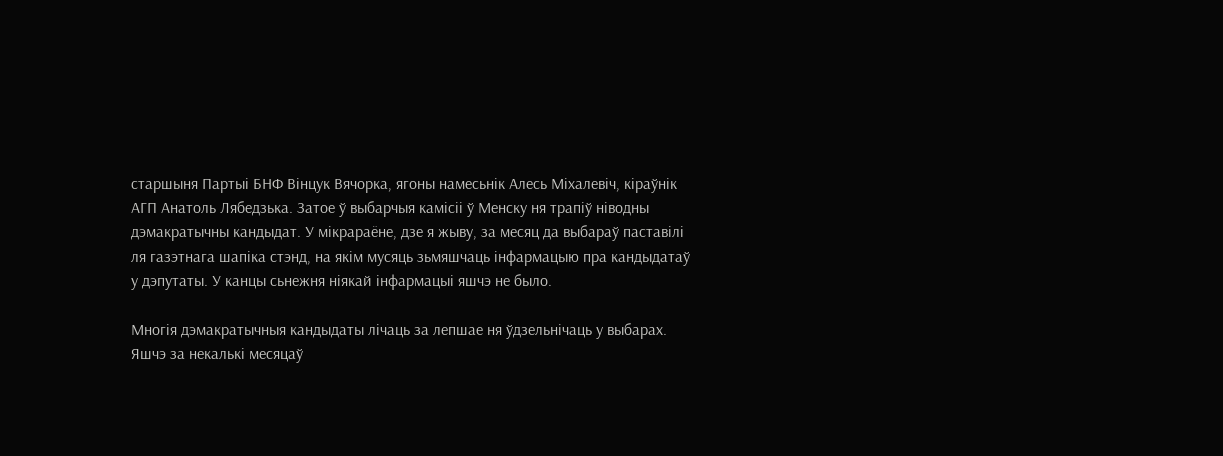старшыня Партыі БНФ Вінцук Вячорка, ягоны намесьнік Алесь Міхалевіч, кіраўнік АГП Анатоль Лябедзька. Затое ў выбарчыя камісіі ў Менску ня трапіў ніводны дэмакратычны кандыдат. У мікрараёне, дзе я жыву, за месяц да выбараў паставілі ля газэтнага шапіка стэнд, на якім мусяць зьмяшчаць інфармацыю пра кандыдатаў у дэпутаты. У канцы сьнежня ніякай інфармацыі яшчэ не было.

Многія дэмакратычныя кандыдаты лічаць за лепшае ня ўдзельнічаць у выбарах. Яшчэ за некалькі месяцаў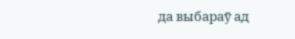да выбараў ад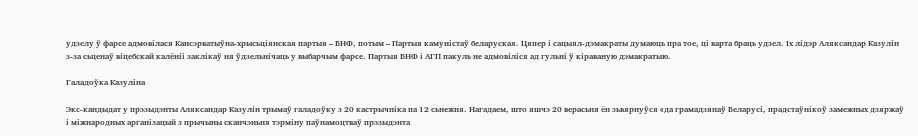удзелу ў фарсе адмовілася Кансэрватыўна-хрысьціянская партыя – БНФ, потым – Партыя камуністаў беларуская. Цяпер і сацыял-дэмакраты думаюць пра тое, ці варта браць удзел. Іх лідэр Аляксандар Казулін з-за сьценаў віцебскай калёніі заклікаў ня ўдзельнічаць у выбарчым фарсе. Партыя БНФ і АГП пакуль не адмовіліся ад гульні ў кіраваную дэмакратыю.

Галадоўка Казуліна

Экс-кандыдат у прэзыдэнты Аляксандар Казулін трымаў галадоўку з 20 кастрычніка па 12 сьнежня. Нагадаем, што яшчэ 20 верасьня ён зьвярнуўся «да грамадзянаў Беларусі, прадстаўнікоў замежных дзяржаў і міжнародных арганізацый з прычыны сканчэньня тэрміну паўнамоцтваў прэзыдэнта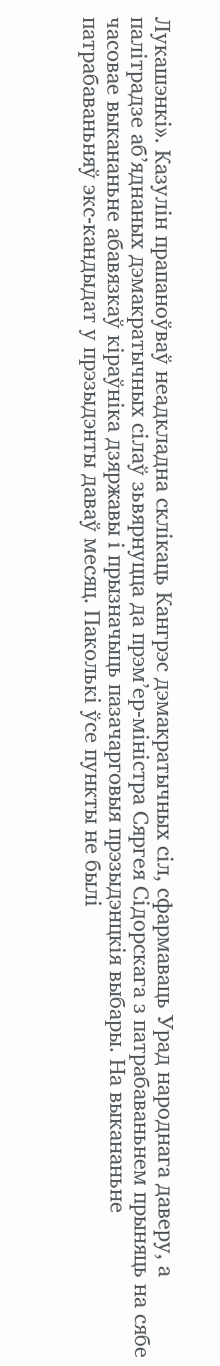Лукашэнкі». Казулін прапаноўваў неадкладна склікаць Кангрэс дэмакратычных сіл, сфармаваць Урад народнага даверу, а палітрадзе аб’яднаных дэмакратычных сілаў зьвярнуцца да прэм’ер-міністра Сяргея Сідорскага з патрабаваньнем прыняць на сябе часовае выкананьне абавязкаў кіраўніка дзяржавы і прызначыць пазачарговыя прэзыдэнцкія выбары. На выкананьне патрабаваньняў экс-кандыдат у прэзыдэнты даваў месяц. Паколькі ўсе пункты не былі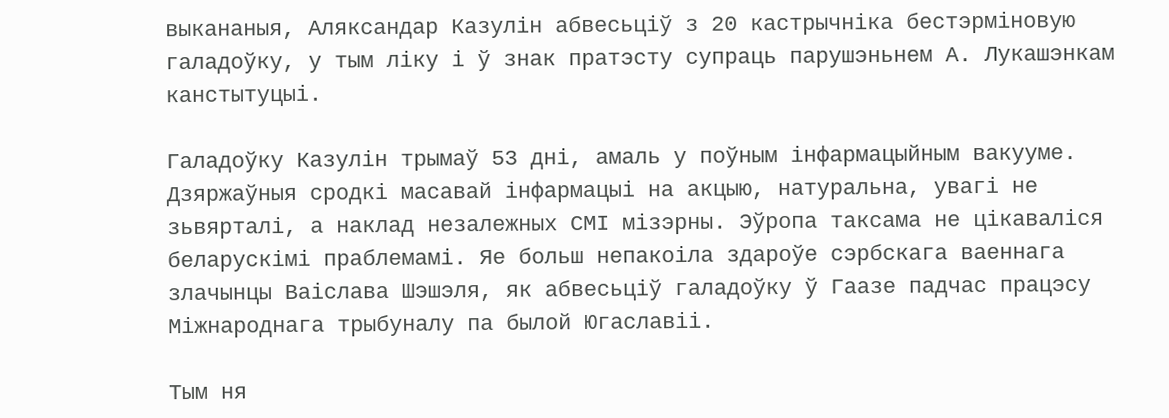выкананыя, Аляксандар Казулін абвесьціў з 20 кастрычніка бестэрміновую галадоўку, у тым ліку і ў знак пратэсту супраць парушэньнем А. Лукашэнкам канстытуцыі.

Галадоўку Казулін трымаў 53 дні, амаль у поўным інфармацыйным вакууме. Дзяржаўныя сродкі масавай інфармацыі на акцыю, натуральна, увагі не зьвярталі, а наклад незалежных СМІ мізэрны. Эўропа таксама не цікаваліся беларускімі праблемамі. Яе больш непакоіла здароўе сэрбскага ваеннага злачынцы Ваіслава Шэшэля, як абвесьціў галадоўку ў Гаазе падчас працэсу Міжнароднага трыбуналу па былой Югаславіі.

Тым ня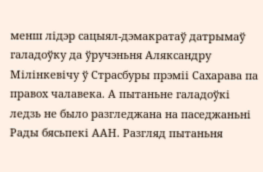менш лідэр сацыял-дэмакратаў датрымаў галадоўку да ўручэньня Аляксандру Мілінкевічу ў Страсбуры прэміі Сахарава па правох чалавека. А пытаньне галадоўкі ледзь не было разгледжана на паседжаньні Рады бясьпекі ААН. Разгляд пытаньня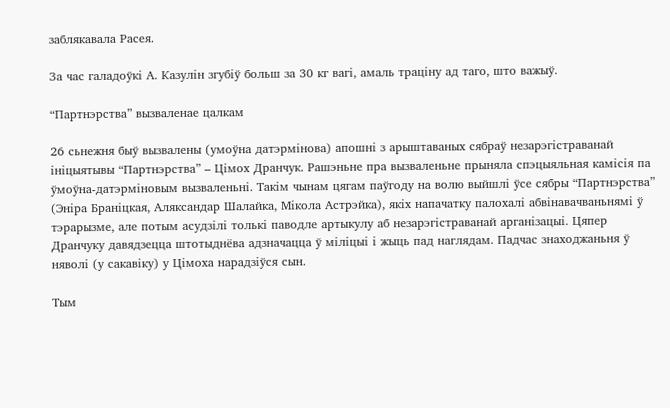заблякавала Расея.

За час галадоўкі А. Казулін згубіў больш за 30 кг вагі, амаль траціну ад таго, што важыў.

“Партнэрства” вызваленае цалкам

26 сьнежня быў вызвалены (умоўна датэрмінова) апошні з арыштаваных сябраў незарэгістраванай ініцыятывы “Партнэрства” – Цімох Дранчук. Рашэньне пра вызваленьне прыняла спэцыяльная камісія па ўмоўна-датэрміновым вызваленьні. Такім чынам цягам паўгоду на волю выйшлі ўсе сябры “Партнэрства” (Эніра Браніцкая, Аляксандар Шалайка, Мікола Астрэйка), якіх напачатку палохалі абвінавачваньнямі ў тэрарызме, але потым асудзілі толькі паводле артыкулу аб незарэгістраванай арганізацыі. Цяпер Дранчуку давядзецца штотыднёва адзначацца ў міліцыі і жыць пад наглядам. Падчас знаходжаньня ў няволі (у сакавіку) у Цімоха нарадзіўся сын.

Тым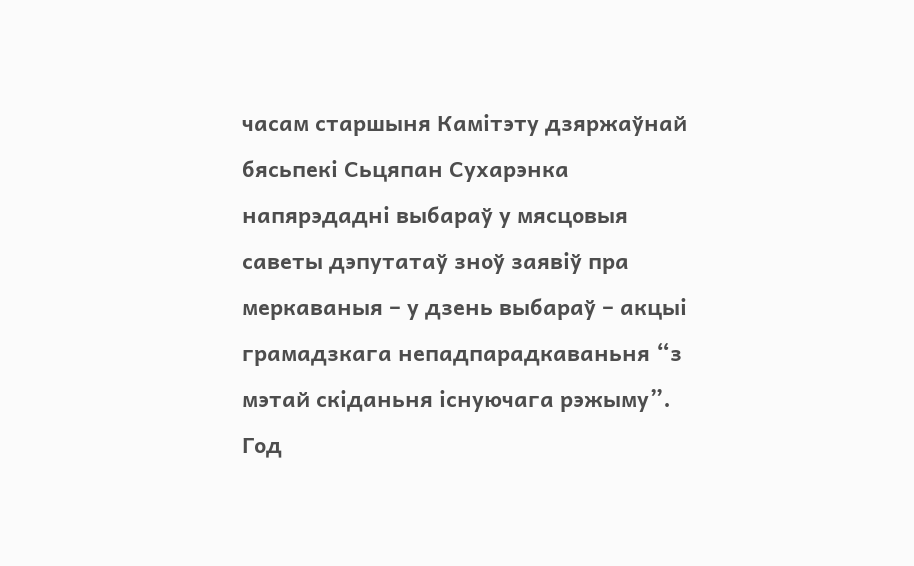часам старшыня Камітэту дзяржаўнай бясьпекі Сьцяпан Сухарэнка напярэдадні выбараў у мясцовыя саветы дэпутатаў зноў заявіў пра меркаваныя – у дзень выбараў – акцыі грамадзкага непадпарадкаваньня “з мэтай скіданьня існуючага рэжыму”. Год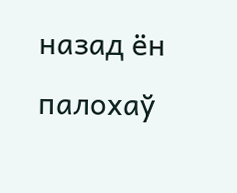назад ён палохаў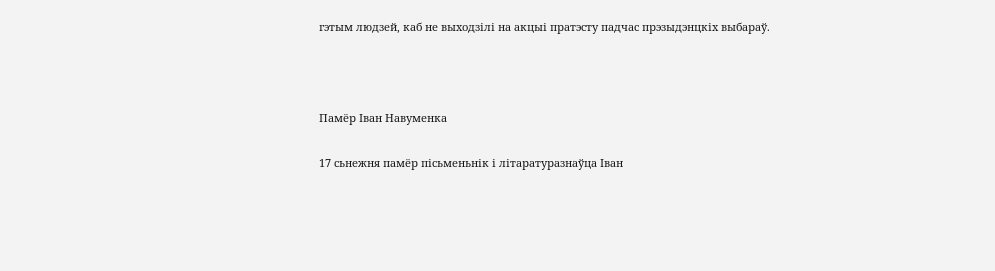гэтым людзей, каб не выходзілі на акцыі пратэсту падчас прэзыдэнцкіх выбараў.



Памёр Іван Навуменка

17 сьнежня памёр пісьменьнік і літаратуразнаўца Іван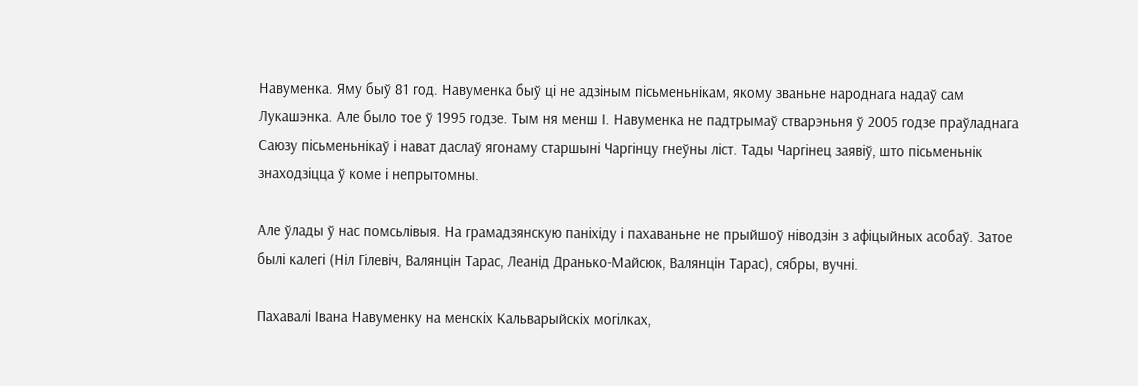Навуменка. Яму быў 81 год. Навуменка быў ці не адзіным пісьменьнікам, якому званьне народнага надаў сам Лукашэнка. Але было тое ў 1995 годзе. Тым ня менш І. Навуменка не падтрымаў стварэньня ў 2005 годзе праўладнага Саюзу пісьменьнікаў і нават даслаў ягонаму старшыні Чаргінцу гнеўны ліст. Тады Чаргінец заявіў, што пісьменьнік знаходзіцца ў коме і непрытомны.

Але ўлады ў нас помсьлівыя. На грамадзянскую паніхіду і пахаваньне не прыйшоў ніводзін з афіцыйных асобаў. Затое былі калегі (Ніл Гілевіч, Валянцін Тарас, Леанід Дранько-Майсюк, Валянцін Тарас), сябры, вучні.

Пахавалі Івана Навуменку на менскіх Кальварыйскіх могілках,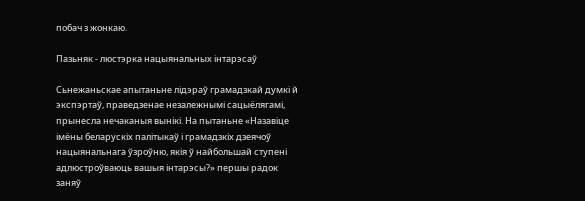побач з жонкаю.

Пазьняк - люстэрка нацыянальных інтарэсаў

Сьнежаньскае апытаньне лідэраў грамадзкай думкі й экспэртаў, праведзенае незалежнымі сацыёлягамі, прынесла нечаканыя вынікі. На пытаньне «Назавіце імёны беларускіх палітыкаў і грамадзкіх дзеячоў нацыянальнага ўзроўню, якія ў найбольшай ступені адлюстроўваюць вашыя інтарэсы?» першы радок заняў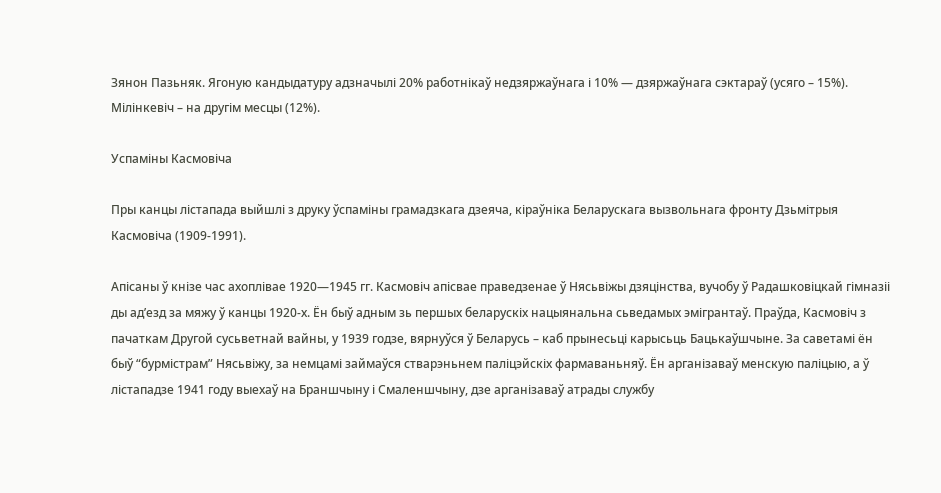Зянон Пазьняк. Ягоную кандыдатуру адзначылі 20% работнікаў недзяржаўнага і 10% — дзяржаўнага сэктараў (усяго – 15%). Мілінкевіч – на другім месцы (12%).

Успаміны Касмовіча

Пры канцы лістапада выйшлі з друку ўспаміны грамадзкага дзеяча, кіраўніка Беларускага вызвольнага фронту Дзьмітрыя Касмовіча (1909-1991).

Апісаны ў кнізе час ахоплівае 1920—1945 гг. Касмовіч апісвае праведзенае ў Нясьвіжы дзяцінства, вучобу ў Радашковіцкай гімназіі ды ад’езд за мяжу ў канцы 1920-х. Ён быў адным зь першых беларускіх нацыянальна сьведамых эмігрантаў. Праўда, Касмовіч з пачаткам Другой сусьветнай вайны, у 1939 годзе, вярнуўся ў Беларусь – каб прынесьці карысьць Бацькаўшчыне. За саветамі ён быў “бурмістрам” Нясьвіжу, за немцамі займаўся стварэньнем паліцэйскіх фармаваньняў. Ён арганізаваў менскую паліцыю, а ў лістападзе 1941 году выехаў на Браншчыну і Смаленшчыну, дзе арганізаваў атрады службу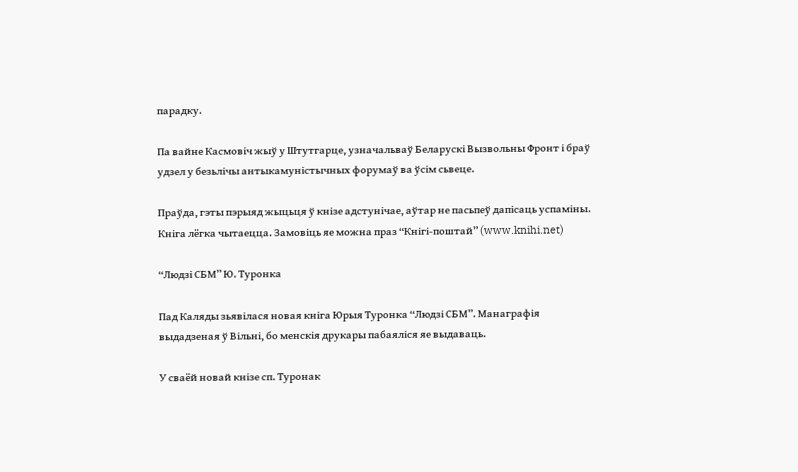парадку.

Па вайне Касмовіч жыў у Штутгарце, узначальваў Беларускі Вызвольны Фронт і браў удзел у безьлічы антыкамуністычных форумаў ва ўсім сьвеце.

Праўда, гэты пэрыяд жыцьця ў кнізе адстунічае, аўтар не пасьпеў дапісаць успаміны. Кніга лёгка чытаецца. Замовіць яе можна праз “Кнігі-поштай” (www.knihi.net)

“Людзі СБМ” Ю. Туронка

Пад Каляды зьявілася новая кніга Юрыя Туронка “Людзі СБМ”. Манаграфія выдадзеная ў Вільні, бо менскія друкары пабаяліся яе выдаваць.

У сваёй новай кнізе сп. Туронак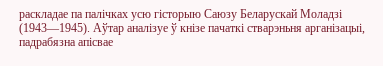раскладае па палічках усю гісторыю Саюзу Беларускай Моладзі (1943—1945). Аўтар аналізуе ў кнізе пачаткі стварэньня арганізацыі, падрабязна апісвае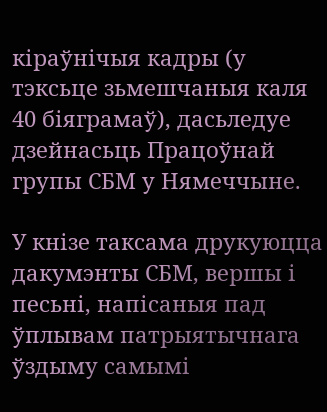кіраўнічыя кадры (у тэксьце зьмешчаныя каля 40 біяграмаў), дасьледуе дзейнасьць Працоўнай групы СБМ у Нямеччыне.

У кнізе таксама друкуюцца дакумэнты СБМ, вершы і песьні, напісаныя пад ўплывам патрыятычнага ўздыму самымі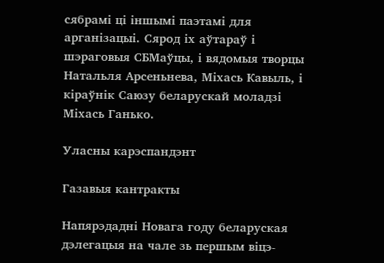сябрамі ці іншымі паэтамі для арганізацыі. Сярод іх аўтараў і шэраговыя СБМаўцы, і вядомыя творцы Натальля Арсеньнева, Міхась Кавыль, і кіраўнік Саюзу беларускай моладзі Міхась Ганько.

Уласны карэспандэнт

Газавыя кантракты

Напярэдадні Новага году беларуская дэлегацыя на чале зь першым віцэ-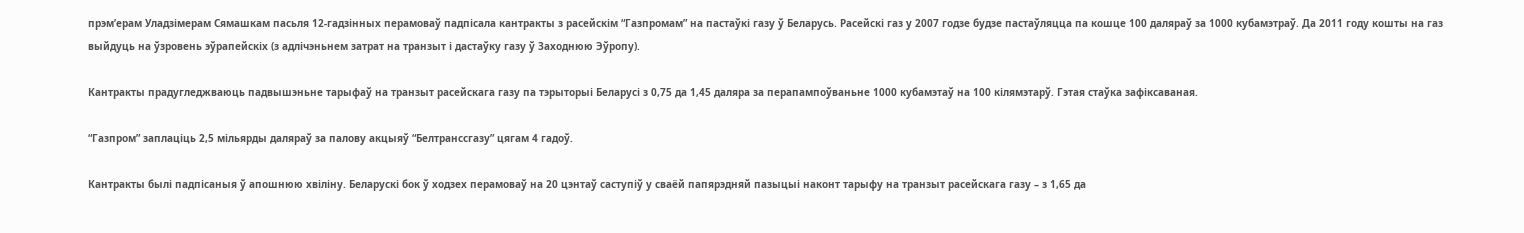прэм’ерам Уладзімерам Сямашкам пасьля 12-гадзінных перамоваў падпісала кантракты з расейскім “Газпромам” на пастаўкі газу ў Беларусь. Расейскі газ у 2007 годзе будзе пастаўляцца па кошце 100 даляраў за 1000 кубамэтраў. Да 2011 году кошты на газ выйдуць на ўзровень эўрапейскіх (з адлічэньнем затрат на транзыт і дастаўку газу ў Заходнюю Эўропу).

Кантракты прадугледжваюць падвышэньне тарыфаў на транзыт расейскага газу па тэрыторыі Беларусі з 0,75 да 1,45 даляра за перапампоўваньне 1000 кубамэтаў на 100 кілямэтарў. Гэтая стаўка зафіксаваная.

“Газпром” заплаціць 2,5 мільярды даляраў за палову акцыяў “Белтранссгазу” цягам 4 гадоў.

Кантракты былі падпісаныя ў апошнюю хвіліну. Беларускі бок ў ходзех перамоваў на 20 цэнтаў саступіў у сваёй папярэдняй пазыцыі наконт тарыфу на транзыт расейскага газу – з 1,65 да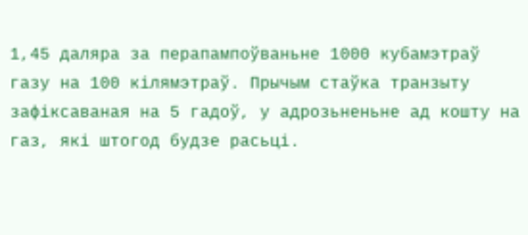1,45 даляра за перапампоўваньне 1000 кубамэтраў газу на 100 кілямэтраў. Прычым стаўка транзыту зафіксаваная на 5 гадоў, у адрозьненьне ад кошту на газ, які штогод будзе расьці.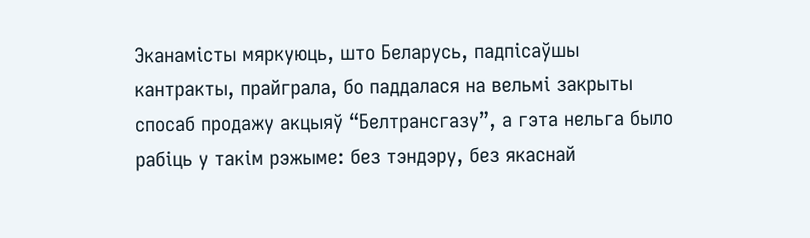Эканамісты мяркуюць, што Беларусь, падпісаўшы кантракты, прайграла, бо паддалася на вельмі закрыты спосаб продажу акцыяў “Белтрансгазу”, а гэта нельга было рабіць у такім рэжыме: без тэндэру, без якаснай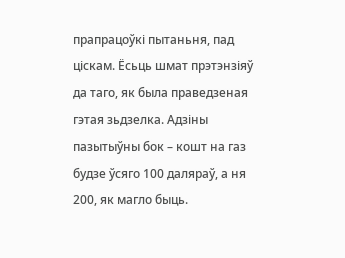прапрацоўкі пытаньня, пад ціскам. Ёсьць шмат прэтэнзіяў да таго, як была праведзеная гэтая зьдзелка. Адзіны пазытыўны бок – кошт на газ будзе ўсяго 100 даляраў, а ня 200, як магло быць.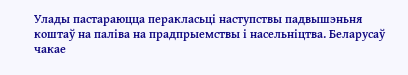Улады пастараюцца перакласьці наступствы падвышэньня коштаў на паліва на прадпрыемствы і насельніцтва. Беларусаў чакае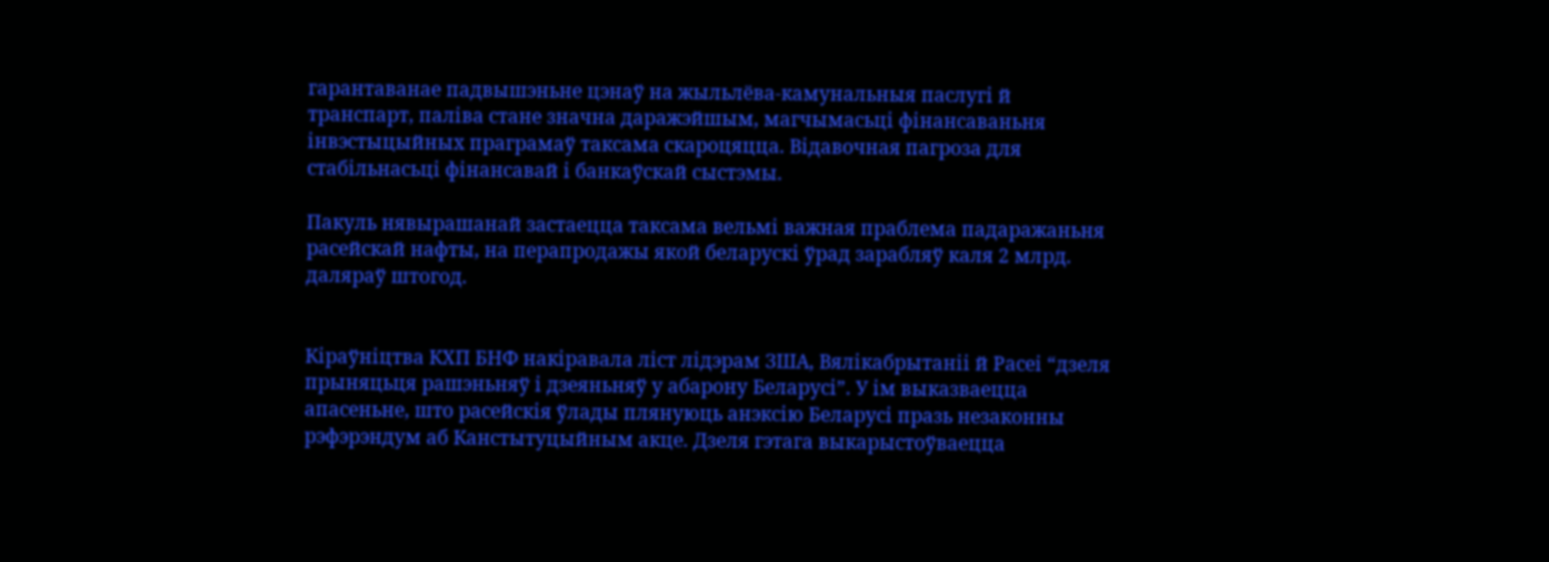гарантаванае падвышэньне цэнаў на жыльлёва-камунальныя паслугі й транспарт, паліва стане значна даражэйшым, магчымасьці фінансаваньня інвэстыцыйных праграмаў таксама скароцяцца. Відавочная пагроза для стабільнасьці фінансавай і банкаўскай сыстэмы.

Пакуль нявырашанай застаецца таксама вельмі важная праблема падаражаньня расейскай нафты, на перапродажы якой беларускі ўрад зарабляў каля 2 млрд. даляраў штогод.


Кіраўніцтва КХП БНФ накіравала ліст лідэрам ЗША, Вялікабрытаніі й Расеі “дзеля прыняцьця рашэньняў і дзеяньняў у абарону Беларусі”. У ім выказваецца апасеньне, што расейскія ўлады плянуюць анэксію Беларусі празь незаконны рэфэрэндум аб Канстытуцыйным акце. Дзеля гэтага выкарыстоўваецца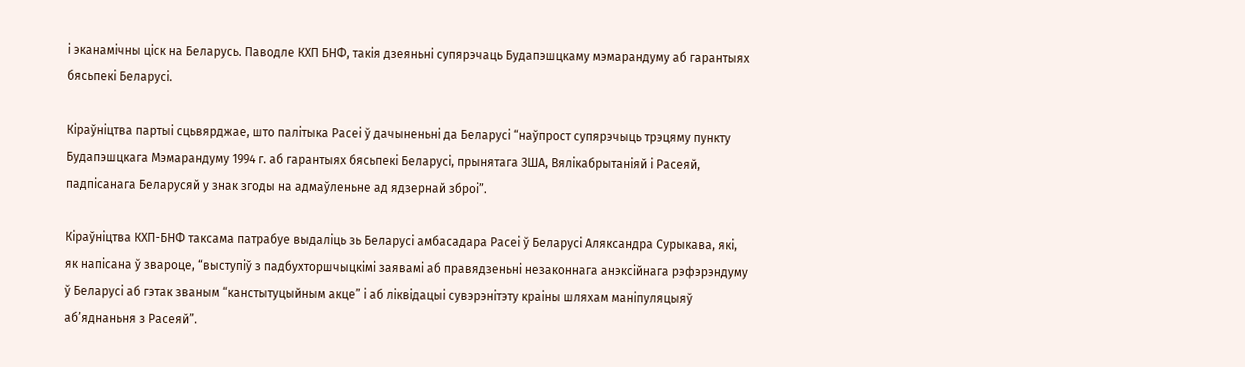і эканамічны ціск на Беларусь. Паводле КХП БНФ, такія дзеяньні супярэчаць Будапэшцкаму мэмарандуму аб гарантыях бясьпекі Беларусі.

Кіраўніцтва партыі сцьвярджае, што палітыка Расеі ў дачыненьні да Беларусі “наўпрост супярэчыць трэцяму пункту Будапэшцкага Мэмарандуму 1994 г. аб гарантыях бясьпекі Беларусі, прынятага ЗША, Вялікабрытаніяй і Расеяй, падпісанага Беларусяй у знак згоды на адмаўленьне ад ядзернай зброі”.

Кіраўніцтва КХП-БНФ таксама патрабуе выдаліць зь Беларусі амбасадара Расеі ў Беларусі Аляксандра Сурыкава, які, як напісана ў звароце, “выступіў з падбухторшчыцкімі заявамі аб правядзеньні незаконнага анэксійнага рэфэрэндуму ў Беларусі аб гэтак званым “канстытуцыйным акце” і аб ліквідацыі сувэрэнітэту краіны шляхам маніпуляцыяў аб’яднаньня з Расеяй”.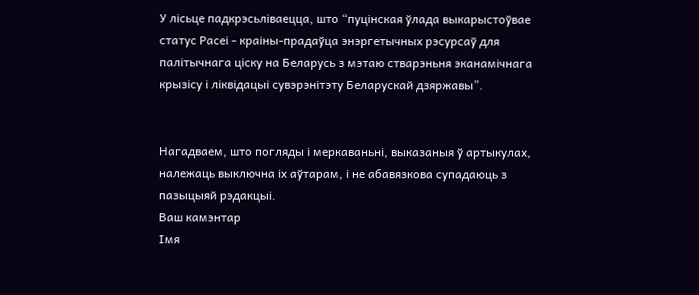У лісьце падкрэсьліваецца, што “пуцінская ўлада выкарыстоўвае статус Расеі - краіны-прадаўца энэргетычных рэсурсаў для палітычнага ціску на Беларусь з мэтаю стварэньня эканамічнага крызісу і ліквідацыі сувэрэнітэту Беларускай дзяржавы”.


Нагадваем, што погляды і меркаваньні, выказаныя ў артыкулах, належаць выключна іх аўтарам, і не абавязкова супадаюць з пазыцыяй рэдакцыі.
Ваш камэнтар
Імя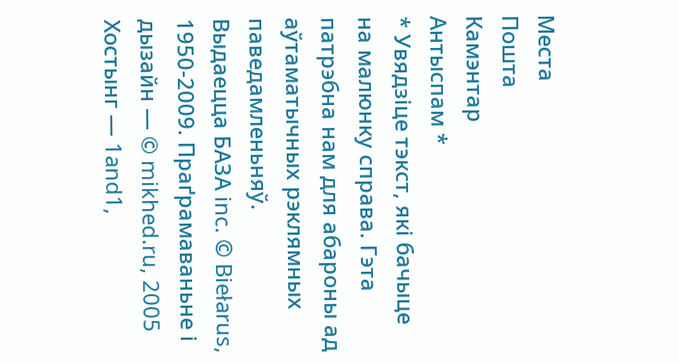Места
Пошта
Камэнтар
Антыспам *
* Увядзіце тэкст, які бачыце на малюнку справа. Гэта патрэбна нам для абароны ад аўтаматычных рэклямных паведамленьняў.
Выдаецца БАЗА inc. © Biełarus, 1950-2009. Праґрамаваньне і дызайн — © mikhed.ru, 2005
Хостынг — 1and1,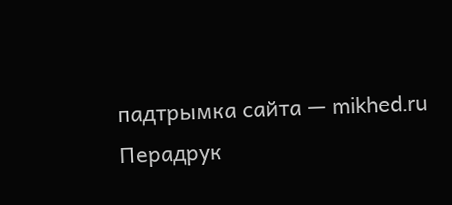падтрымка сайта — mikhed.ru
Перадрук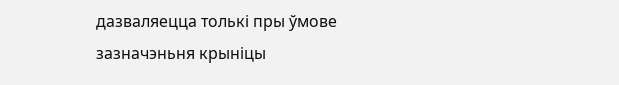дазваляецца толькі пры ўмове зазначэньня крыніцы